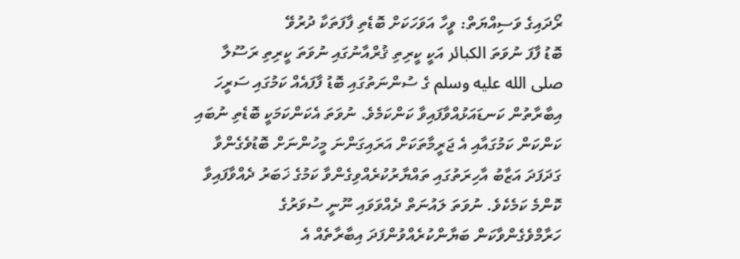ރޯދައިގެ ވަސިއްޔަތް: ވީހާ އަވަހަކަށް ބޮޑެތި ފާފަތަކާ ދުރުވޭ
ބޮޑު ފާފަ ނުވަތަ الكبائر އަކީ ކީރިތި ޤުރްއާނުގައި ނުވަތަ ކީރިތި ރަސޫލާ صلى الله عليه وسلم ގެ ސުންނަތުގައި ބޮޑު ފާފައެއް ކަމުގައި ސަރީހަ އިބާރާތުން ކަނޑައަޅުއްވާފައިވާ ކަންކަމެވެ. ނުވަތަ އެކަންކަމަކީ ބޮޑެތި ނުބައި ކަންކަން ކަމުގައާއި އެ ޖަރީމާތަކަށް އަރައިގަންނަ މީހުންނަށް ބޮޑުވެގެންވާ ގަދަފަދަ އަޒާބު އާހިރަތުގައި ތައްޔާރުކުރެއްވިގެންވާ ކަމުގެ ޚަބަރު ދެއްވާފައިވާ ކޮންމެ ކަމެކެވެ. ނުވަތަ ލައުނަތް ދެއްވަވައި ނޫނީ ސުވަރުގެ ހަރާމްވެގެންވާކަން ބަޔާންކުރެއްވުންފަދަ އިބާރާތެއް އެ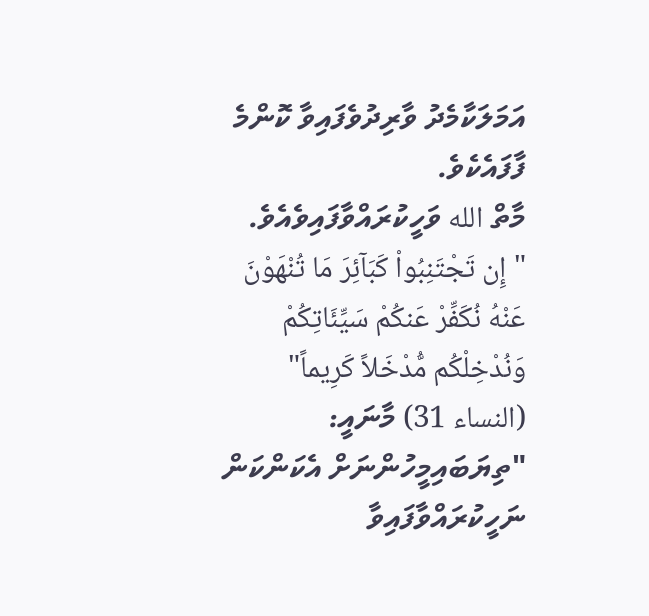އަމަލަކާމެދު ވާރިދުވެފައިވާ ކޮންމެ ފާފައެކެވެ.
މާތް الله ވަހީކުރައްވާފައިވެއެވެ. "إِن تَجْتَنِبُواْ كَبَآئِرَ مَا تُنْهَوْنَ عَنْهُ نُكَفِّرْ عَنكُمْ سَيِّئَاتِكُمْ وَنُدْخِلْكُم مُّدْخَلاً كَرِيماً" (النساء 31) މާނައީ: "ތިޔަބައިމީހުންނަށް އެކަންކަން ނަހީކުރައްވާފައިވާ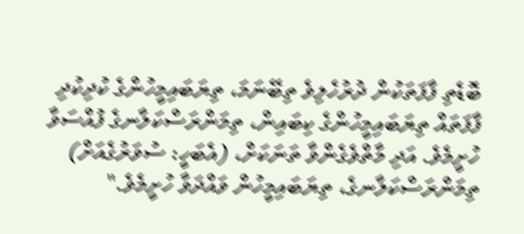ބޮޑެތި ފާފަތަކުން ދުރުހެލިވެ ތިބޭނަމަ، ތިޔަބައިމީހުންގެ ކުދިކުދި ފާފަތައް ތިޔަބައިމީހުންގެ ކިބައިން، ތިމަންރަސްކަލާނގެ ފުއްސަވާ ހުށީމެވެ. އަދި މާތްވެގެންވާ ތަނަކަށް، (އެބަހީ: ސުވަރުގެއަށް) ތިމަންރަސްކަލާނގެ، ތިޔަބައިމީހުން ވައްދަވާ ހުށީމެވެ."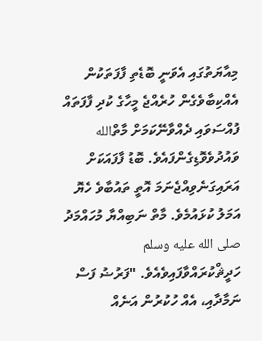މިއާޔަތުގައި އެވަނީ ބޮޑެތި ފާފަތަކުން އެއްކިބާވެގެން ހުރެއްޖެ މީހާގެ ކުދި ފާފަތައް ފުއްސަވައި ދެއްވާނޭކަމަށް މާތްالله ވައުދުވެވޮޑިގެންފައެވެ. ބޮޑު ފާފައަކަށް އަރައިގަނެވިއްޖެނަމަ އޮތީ ތައުބާވެ ހެޔޮ އަމަލު ކުޅައުމެވެ. މާތް ނަބިއްޔާ މުހައްމަދު صلى الله عليه وسلم ހަދީޘްކުރައްވާފައިވެއެވެ. "ފަރުޟު ފަސް ނަމާދާއި، އެއް ހުކުރުން އަނެއް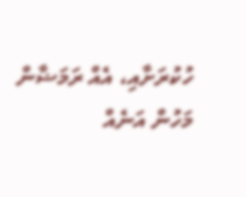ހުކުރަށާއި، އެއް ރަމަޟާން މަހުން އަނެއް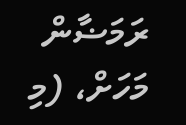ރަމަޟާން މަހަށް، (މި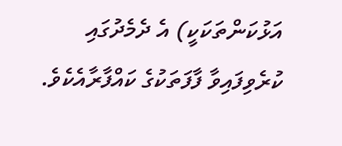އަޅުކަންތަކަކީ) އެ ދެމެދުގައި ކުރެވިފައިވާ ފާފަތަކުގެ ކައްފާރާއެކެވެ.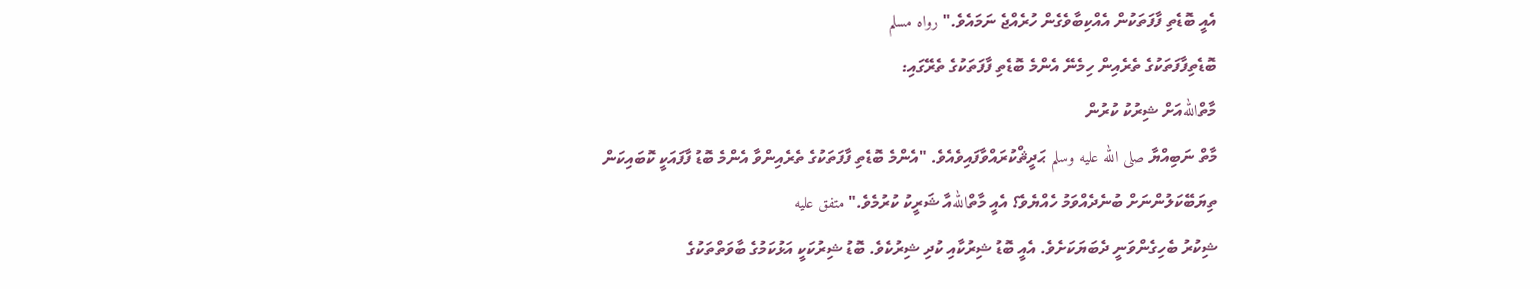އެއީ ބޮޑެތި ފާފަތަކުން އެއްކިބާވެގެން ހުރެއްޖެ ނަމައެވެ." رواه مسلم
ބޮޑެތިފާފަތަކުގެ ތެރެއިން ހިމެނޭ އެންމެ ބޮޑެތި ފާފަތަކުގެ ތެރޭގައި:
މާތްاللهއަށް ޝިރުކު ކުރުން
މާތް ނަބިއްޔާ صلى الله عليه وسلم ޙަދީޘްކުރައްވާފައިވެއެވެ. "އެންމެ ބޮޑެތި ފާފަތަކުގެ ތެރެއިންވާ އެންމެ ބޮޑު ފާފައަކީ ކޮބައިކަން ތިޔަބޭކަލުންނަށް ބުނެދެއްވަމު ހެއްޔެވެ؟ އެއީ މާތްاللهއާ ޝަރީކު ކުރުމެވެ." متفق عليه
ޝިކުރު ބެހިގެންވަނީ ދެބަޔަކަށެވެ. އެއީ ބޮޑު ޝިރުކާއި ކުދި ޝިރުކެވެ. ބޮޑު ޝިރުކަކީ އަޅުކަމުގެ ބާވަތްތަކުގެ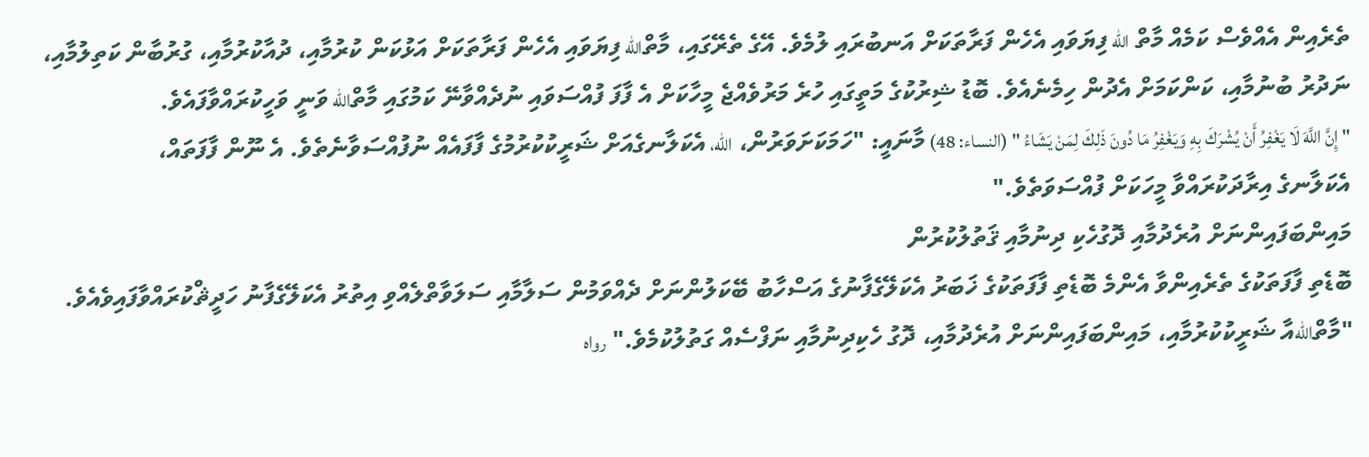ތެރެއިން އެއްވެސް ކަމެއް މާތް الله ފިޔަވައި އެހެން ފަރާތަކަށް އަނބުރައި ލުމެވެ. އޭގެ ތެރޭގައި، މާތްالله ފިޔަވައި އެހެން ފަރާތަކަށް އަޅުކަން ކުރުމާއި، ދުއާކުރުމާއި، ގުރުބާން ކަތިލުމާއި، ނަދުރު ބުނުމާއި، ކަންކަމަށް އެދުން ހިމެނެއެވެ. ބޮޑު ޝިރުކުގެ މަތީގައި ހުރެ މަރުވެއްޖެ މީހާކަށް އެ ފާފަ ފުއްސަވައި ނުދެއްވާނޭ ކަމުގައި މާތްالله ވަނީ ވަހީކުރައްވާފައެވެ.
" إِنَّ اللَّهَ لَا يَغْفِرُ أَنْ يُشْرَكَ بِهِ وَيَغْفِرُ مَا دُونَ ذَلِكَ لِمَنْ يَشَاءُ " (النساء: 48) މާނައީ: "ހަމަކަށަވަރުން، الله، އެކަލާނގެއަށް ޝަރީކުކުރުމުގެ ފާފައެއް ނުފުއްސަވާނެތެވެ. އެ ނޫން ފާފަތައް، އެކަލާނގެ އިރާދަކުރައްވާ މީހަކަށް ފުއްސަވަތެވެ."
މައިންބަފައިންނަށް އުރެދުމާއި ދޮގުހެކި ދިނުމާއި ޤަތުލުކުރުން
ބޮޑެތި ފާފަތަކުގެ ތެރެއިންވާ އެންމެ ބޮޑެތި ފާފަތަކުގެ ޚަބަރު އެކަލޭގެފާނުގެ އަސްހާބު ބޭކަލުންނަށް ދެއްވަމުން ސަލާމާއި ސަލަވާތްލެއްވި އިތުރު އެކަލޭގެފާނު ހަދީޘްކުރައްވާފައިވެއެވެ. "މާތްاللهއާ ޝަރީކުކުރުމާއި، މައިންބަފައިންނަށް އުރެދުމާއި، ދޮގު ހެކިދިނުމާއި ނަފްސެއް ގަތުލުކުމެވެ." رواه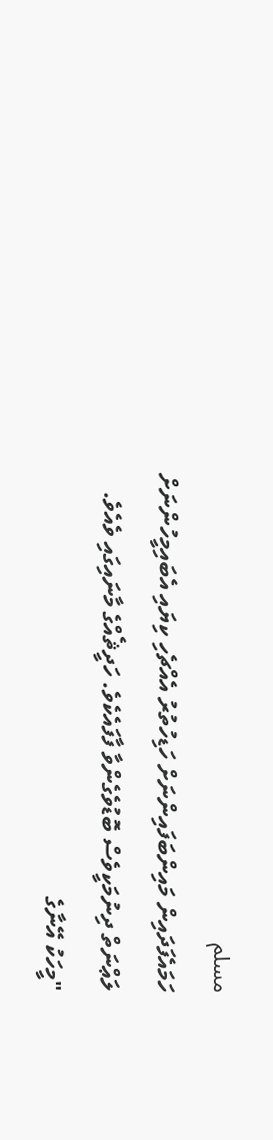مسلم
ހަމައެފަދައިން މައިންބަފައިންނަށް ހަޑިހުތުރު އެއްޗެހި ކިޔައި އެބައިމީހުންނަށް ލަޢްނަތް ދިނުމަކީވެސް ބޮޑުވެގެންވާ ފާފައެކެވެ. ހަދީޘެއްގެ މާނައިގައި ވެއެވެ. "މީހަކު އޭނާގެ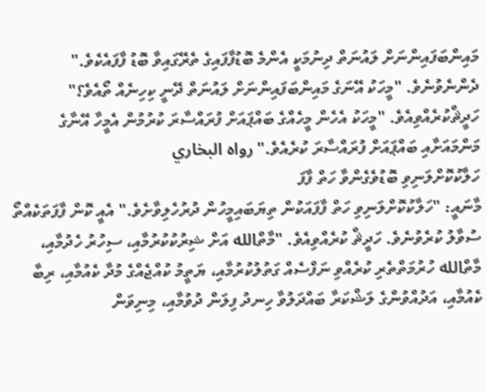މައިންބަފައިންނަށް ލައުނަތް ދިނުމަކީ އެންމެ ބޮޑުފާފައިގެ ތެރޭގައިވާ ބޮޑު ފާފައެކެވެ." ދެންނެވުނެވެ. "މީހަކު އޭނަގެ މައިންބަފައިންނަށް ލައުނަތް ދޭނީ ކިހިނެއް ތޯއެވެ؟" ހަދީޘްކުރެއްވިއެވެ. "މީހަކު އެހެން މީހެއްގެ ބައްޕައަށް ފުރައްސާރަ ކުރުމުން އެމީހާ އޭނާގެ މަންމައަށާއި ބައްޕައަށް ފުރައްސާރަ ކުރެއެވެ." رواه البخاري
ހަލާކުކޮށްލަނިވި ބޮޑުވެގެންވާ ހަތް ފާފަ
މާނައީ: "ހަލާކުކޮށްލަނިވި ހަތް ފާފައަކުން ތިޔަބައިމީހުން ދުރުހެލިވާށެވެ." އެއީ ކޮން ފާފަތަކެއްތޯ ސުވާލު ކުރެވުނެވެ. ހަދީޘް ކުރެއްވިއެވެ. "މާތްالله އަށް ޝިރުކުކުރުމާއި، ސިހުރު ހެދުމާއި، މާތްالله ހުރުމަތްތެރި ކުރެއްވި ނަފްސެއް ގަތުލުކުރުމާއި، ޔަތީމު ކުއްޖެއްގެ މުދާ ކެއުމާއި، ރިބާ ކެއުމާއި، އަދުއްވުންގެ ލަޝްކަރާ ބައްދަލުވާ ހިނދު ފިލަން ދުވުމާއި، މިނިވަން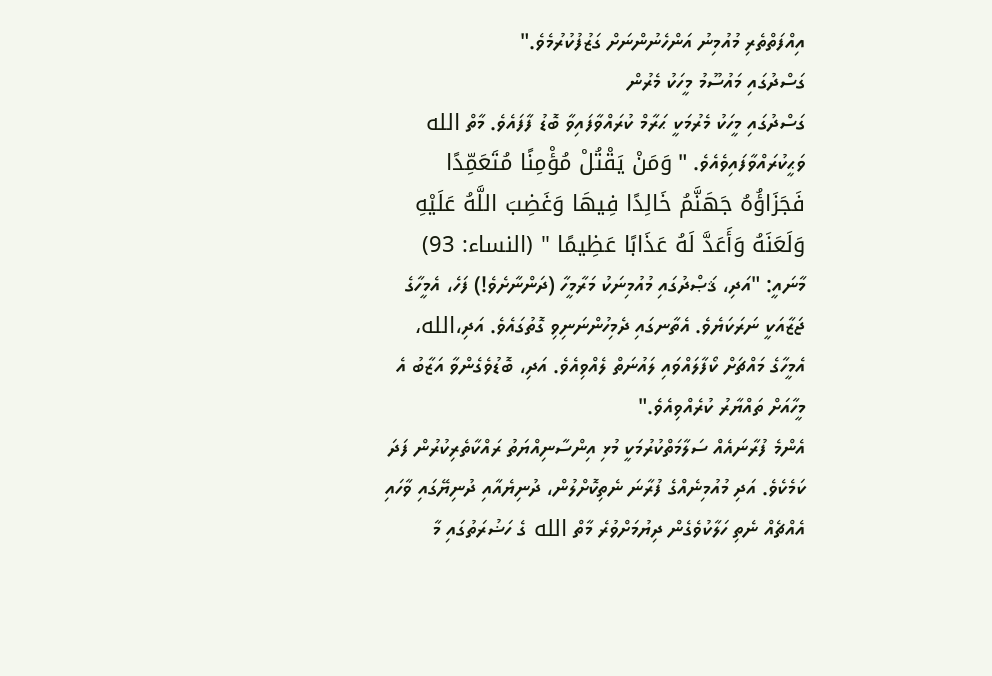އިއްފަތްތެރި މުއުމިނު އަންހެނުންނަށް ގަޒުފުކުރުމެވެ."
ގަސްދުގައި މައުސޫމު މީހަކު މެރުން
ގަސްދުގައި މީހަކު މެރުމަކީ ޙަރާމް ކުރައްވާފައިވާ ބޮޑު ފާފައެވެ. މާތް الله ވަޙީކުރައްވާފައިވެއެވެ. " وَمَنْ يَقْتُلْ مُؤْمِنًا مُتَعَمِّدًا فَجَزَاؤُهُ جَهَنَّمُ خَالِدًا فِيهَا وَغَضِبَ اللَّهُ عَلَيْهِ وَلَعَنَهُ وَأَعَدَّ لَهُ عَذَابًا عَظِيمًا " (النساء: 93) މާނައީ: "އަދި، ޤަޞްދުގައި މުއުމިނަކު މަރާމީހާ (ދަންނާށެވެ!) ފަހެ، އެމީހާގެ ޖަޒާއަކީ ނަރަކަޔެވެ. އެތާނގައި ދެމިހުންނަނިވި ގޮތުގައެވެ. އަދި،الله، އެމީހާގެ މައްޗަށް ކޯފާލައްވައި ލައުނަތް ލެއްވިއެވެ. އަދި، ބޮޑުވެގެންވާ އަޒާބު އެ މީހާއަށް ތައްޔާރު ކުރެއްވިއެވެ."
އެންމެ ފުރާނައެއް ސަލާމަތްކުރުމަކީ މުޅި އިންސާނިއްޔަތު ރައްކާތެރިކުރުން ފަދަ ކަމެކެވެ. އަދި މުއުމިނެއްގެ ފުރާނަ ނެތިކޮށްލުން، ދުނިޔެއާއި ދުނިޔޭގައި ވާހައި އެއްޗެއް ނެތި ހަލާކުވެގެން ދިޔުމަށްވުރެ މާތް الله ގެ ހަޟުރަތުގައި މާ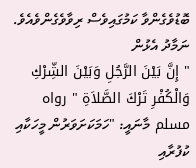ބޮޑުވެގެންވާ ކަމުގައިވެސް ރިވާވެގެންވެއެވެ.
ނަމާދު އެޅުން
" إِنَّ بَيْنَ الرَّجُلِ وَبَيْنَ الشِّرْكِ وَالْكُفْرِ تَرْكَ الصَّلاَةِ " رواه مسلم މާނައީ: "ހަމަކަށަވަރުން މީހަކާއި ކުފުރާއި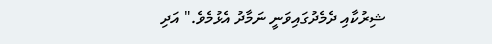ޝިރުކާއި ދެމެދުގައިވަނީ ނަމާދު އެޅުމެވެ." އަދި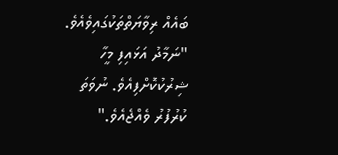ބައެއް ރިވާޔަތްތަކުގައިވެއެވެ. "ނަމާދު އަޅައިފި މީހާ ޝިރުކުކޮށްފިއެވެ. ނުވަތަ ކުރުފުރު ވެއްޖެއެވެ."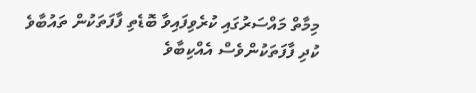މިމާތް މައްސަރުގައި ކުރެވިފައިވާ ބޮޑެތި ފާފަތަކުން ތައުބާވެ ކުދި ފާފަތަކުންވެސް އެއްކިބާވެ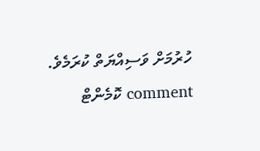ހުރުމަށް ވަސިއްޔަތް ކުރަމެވެ.
comment ކޮމެންޓް